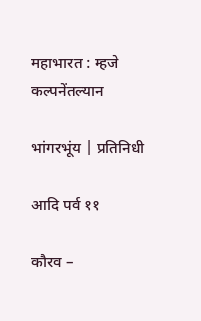महाभारत : म्हजे कल्पनेंतल्यान

भांगरभूंय | प्रतिनिधी

आदि पर्व ११

कौरव –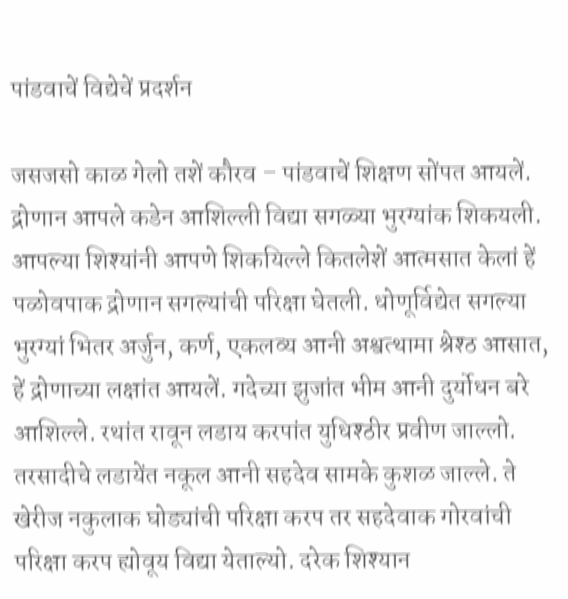पांडवाचें विद्येचें प्रदर्शन

जसजसो काळ गेलो तशें कौरव – पांडवाचें शिक्षण सोंपत आयलें. द्रोणान आपले कडेन आशिल्ली विद्या सगळ्या भुरग्यांक शिकयली. आपल्या शिश्यांनी आपणे शिकयिल्ले कितलेशें आत्मसात केलां हें पळोवपाक द्रोणान सगल्यांची परिक्षा घेतली. धोणूर्विद्येत सगल्या भुरग्यां भितर अर्जुन, कर्ण, एकलव्य आनी अश्वत्थामा श्रेश्ठ आसात, हें द्रोणाच्या लक्षांत आयलें. गदेच्या झुजांत भीम आनी दुर्योधन बरे आशिल्ले. रथांत रावून लडाय करपांत युधिश्ठीर प्रवीण जाल्लो. तरसादीचे लडायेंत नकूल आनी सहदेव सामके कुशळ जाल्ले. ते खेरीज नकुलाक घोड्यांची परिक्षा करप तर सहदेवाक गोरवांची परिक्षा करप ह्योवूय विद्या येताल्यो. दरेक शिश्यान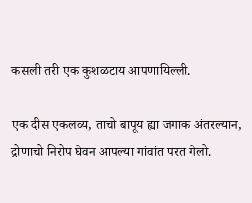कसली तरी एक कुशळटाय आपणायिल्ली.

एक दीस एकलव्य, ताचो बापूय ह्या जगाक अंतरल्यान, द्रोणाचो निरोप घेवन आपल्या गांवांत परत गेलो.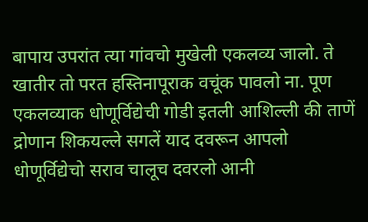बापाय उपरांत त्या गांवचो मुखेली एकलव्य जालो. ते खातीर तो परत हस्तिनापूराक वचूंक पावलो ना. पूण एकलव्याक धोणूर्विद्येची गोडी इतली आशिल्ली की ताणें द्रोणान शिकयल्ले सगलें याद दवरून आपलो धोणूर्विद्येचो सराव चालूच दवरलो आनी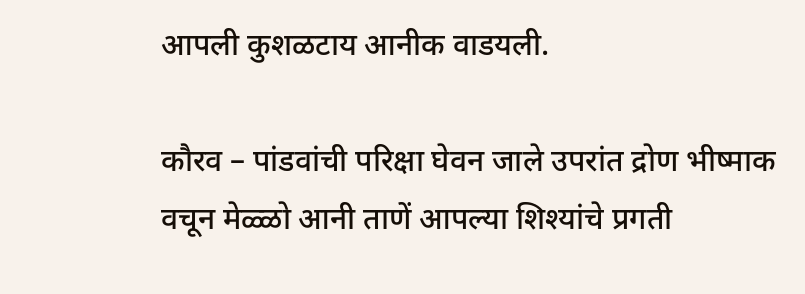आपली कुशळटाय आनीक वाडयली.

कौरव – पांडवांची परिक्षा घेवन जाले उपरांत द्रोण भीष्माक वचून मेळ्ळो आनी ताणें आपल्या शिश्यांचे प्रगती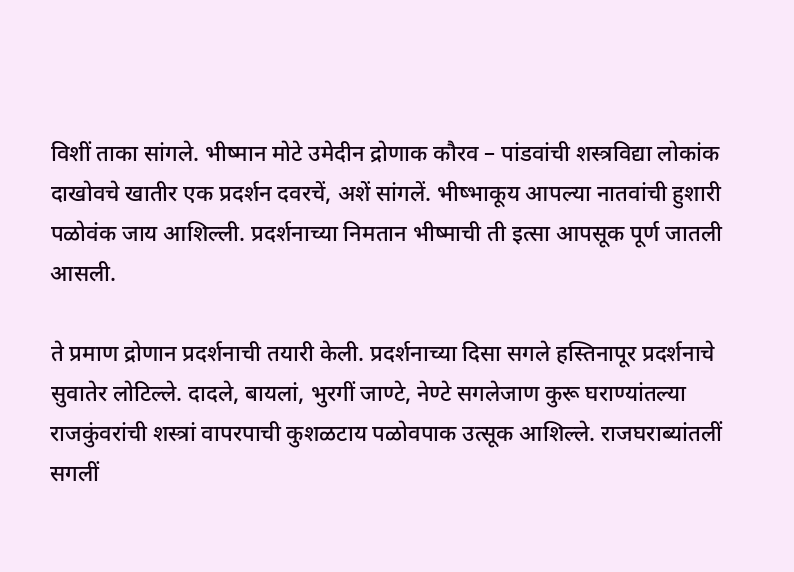विशीं ताका सांगले. भीष्मान मोटे उमेदीन द्रोणाक कौरव – पांडवांची शस्त्रविद्या लोकांक दाखोवचे खातीर एक प्रदर्शन दवरचें, अशें सांगलें. भीष्भाकूय आपल्या नातवांची हुशारी पळोवंक जाय आशिल्ली. प्रदर्शनाच्या निमतान भीष्माची ती इत्सा आपसूक पूर्ण जातली आसली.

ते प्रमाण द्रोणान प्रदर्शनाची तयारी केली. प्रदर्शनाच्या दिसा सगले हस्तिनापूर प्रदर्शनाचे सुवातेर लोटिल्ले. दादले, बायलां, भुरगीं जाण्टे, नेण्टे सगलेजाण कुरू घराण्यांतल्या राजकुंवरांची शस्त्रां वापरपाची कुशळटाय पळोवपाक उत्सूक आशिल्ले. राजघराब्यांतलीं सगलीं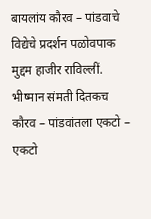बायलांय कौरव – पांडवाचे विद्येचे प्रदर्शन पळोवपाक मुद्दम हाजीर राविल्लीं. भीष्मान संमती दितकच कौरव – पांडवांतला एकटो – एकटो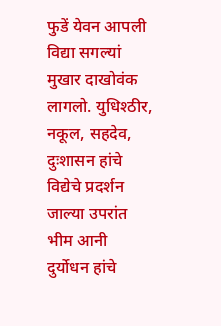फुडें येवन आपली विद्या सगल्यां मुखार दाखोवंक लागलो. युधिश्ठीर, नकूल, सहदेव, दुःशासन हांचे विद्येचे प्रदर्शन जाल्या उपरांत भीम आनी दुर्योधन हांचे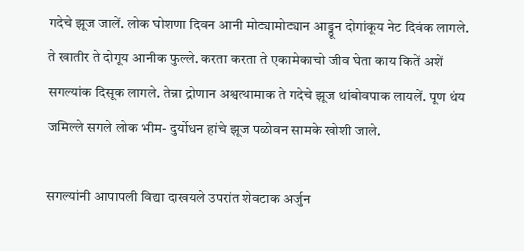गदेचे झूज जालें. लोक घोशणा दिवन आनी मोट्यामोट्यान आड्डून दोगांकूय नेट दिवंक लागले. ते खातीर ते दोगूय आनीक फुल्ले. करता करता ते एकामेकाचो जीव घेता काय कितें अशें सगल्यांक दिसूक लागले. तेन्ना द्रोणान अश्वत्थामाक ते गदेचे झूज थांबोवपाक लायलें. पूण थंय जमिल्ले सगले लोक भीम- दुर्योधन हांचे झूज पळोवन सामके खोशी जाले.

सगल्यांनी आपापली विद्या दाखयले उपरांत शेवटाक अर्जुन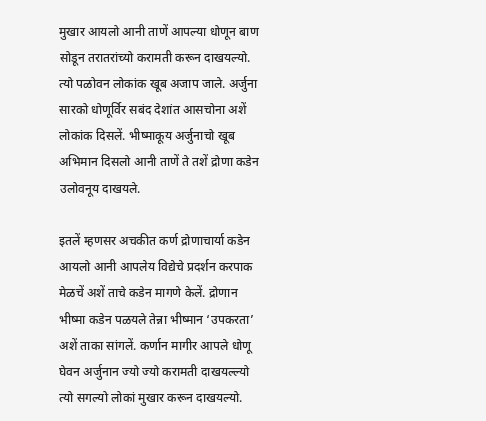मुखार आयलो आनी ताणें आपल्या धोणून बाण सोडून तरातरांच्यो करामती करून दाखयल्यो. त्यो पळोवन लोकांक खूब अजाप जाले. अर्जुना सारको धोणूर्विर सबंद देशांत आसचोना अशें लोकांक दिसलें. भीष्माकूय अर्जुनाचो खूब अभिमान दिसलो आनी ताणें ते तशें द्रोणा कडेन उलोवनूय दाखयले.

इतलें म्हणसर अचकीत कर्ण द्रोणाचार्या कडेन आयलो आनी आपलेय विद्येचे प्रदर्शन करपाक मेळचें अशें ताचे कडेन मागणे केलें. द्रोणान भीष्मा कडेन पळयले तेन्ना भीष्मान ‘उपकरता’ अशें ताका सांगलें. कर्णान मागीर आपले धोणू घेवन अर्जुनान ज्यो ज्यो करामती दाखयल्ल्यो त्यो सगल्यो लोकां मुखार करून दाखयल्यो.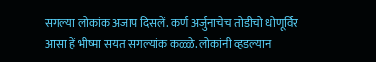सगल्या लोकांक अजाप दिसलें. कर्ण अर्जुनाचेच तोडीचो धोणूर्विर आसा हें भीष्मा सयत सगल्यांक कळ्ळे. लोकांनी व्हडल्यान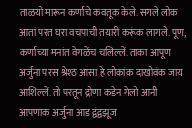ताळयो मारून कर्णाचे कवतूक केले. सगले लोक आतां परत घरा वचपाची तयारी करूंक लागले. पूण, कर्णाच्या मनांत वेगळेंच चलिल्लें. ताका आपूण अर्जुना परस श्रेश्ठ आसा हे लोकांक दाखोवंक जाय आशिल्लें. तो परतून द्रोणा कडेन गेलो आनी आपणाक अर्जुना आड द्वंद्वझूज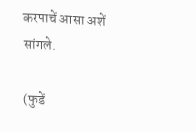करपाचें आसा अशें सांगले.

(फुडें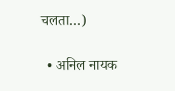चलता…)

  • अनिल नायक